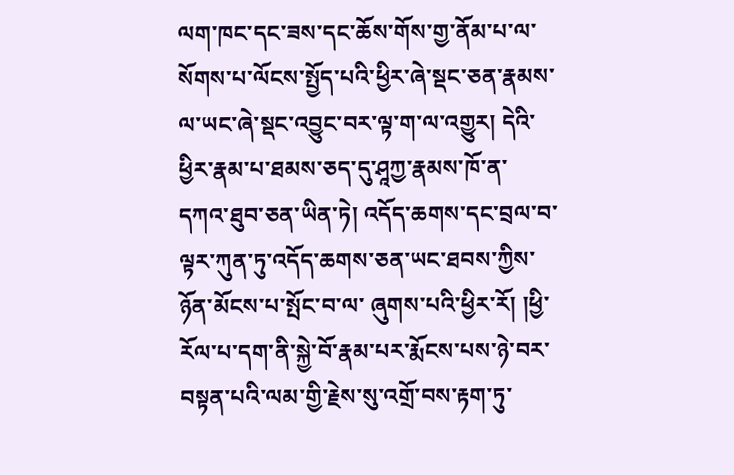ལག་ཁང་དང་ཟས་དང་ཆོས་གོས་གྱ་ནོམ་པ་ལ་ སོགས་པ་ལོངས་སྤྱོད་པའི་ཕྱིར་ཞེ་སྡང་ཅན་རྣམས་ལ་ཡང་ཞེ་སྡང་འབྱུང་བར་ལྟ་ག་ལ་འགྱུར། དེའི་ཕྱིར་རྣམ་པ་ཐམས་ཅད་དུ་ཤཱཀྱ་རྣམས་ཁོ་ན་དཀའ་ཐུབ་ཅན་ཡིན་ཏེ། འདོད་ཆགས་དང་བྲལ་བ་ལྟར་ཀུན་ཏུ་འདོད་ཆགས་ཅན་ཡང་ཐབས་ཀྱིས་ཉོན་མོངས་པ་སྤོང་བ་ལ་ ཞུགས་པའི་ཕྱིར་རོ། །ཕྱི་རོལ་པ་དག་ནི་སྐྱེ་བོ་རྣམ་པར་རྨོངས་པས་ཉེ་བར་བསྟན་པའི་ལམ་གྱི་རྗེས་སུ་འགྲོ་བས་རྟག་ཏུ་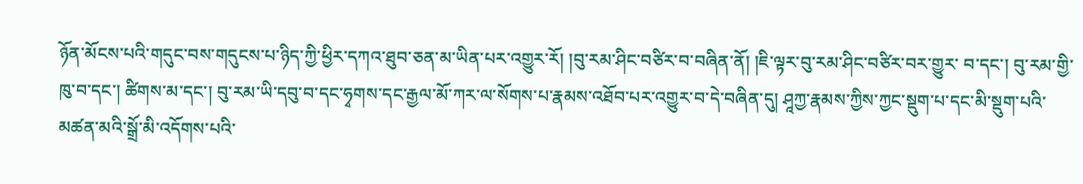ཉོན་མོངས་པའི་གདུང་བས་གདུངས་པ་ཉིད་ཀྱི་ཕྱིར་དཀའ་ཐུབ་ཅན་མ་ཡིན་པར་འགྱུར་རོ། །བུ་རམ་ཤིང་བཙིར་བ་བཞིན་ནོ། །ཇི་ལྟར་བུ་རམ་ཤིང་བཙིར་བར་གྱུར་ བ་དང་། བུ་རམ་གྱི་ཁུ་བ་དང་། ཚིགས་མ་དང་། བུ་རམ་ཡི་དབུ་བ་དང་ཧྭགས་དང་རྒྱལ་མོ་ཀར་ལ་སོགས་པ་རྣམས་འཐོབ་པར་འགྱུར་བ་དེ་བཞིན་དུ། ཤཱཀྱ་རྣམས་ཀྱིས་ཀྱང་སྡུག་པ་དང་མི་སྡུག་པའི་མཚན་མའི་སྒྲོ་མི་འདོགས་པའི་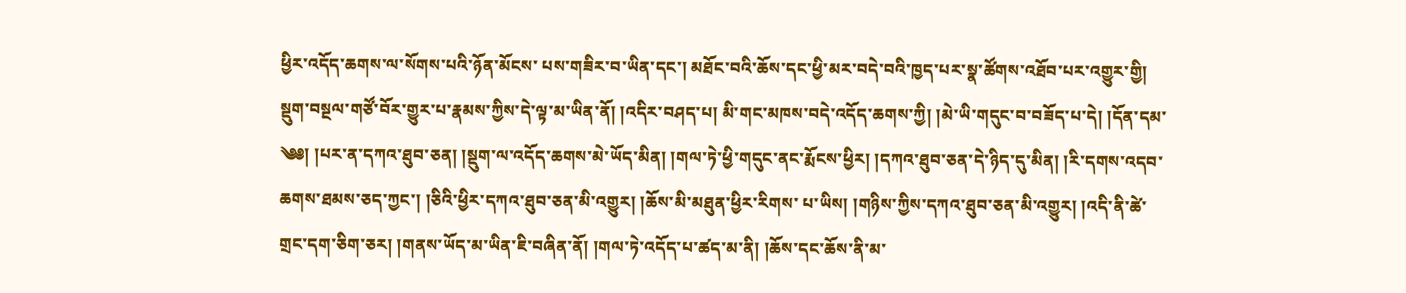ཕྱིར་འདོད་ཆགས་ལ་སོགས་པའི་ཉོན་མོངས་ པས་གཟིར་བ་ཡིན་དང་། མཐོང་བའི་ཆོས་དང་ཕྱི་མར་བདེ་བའི་ཁྱད་པར་སྣ་ཚོགས་འཐོབ་པར་འགྱུར་གྱི། སྡུག་བསྔལ་གཙོ་བོར་གྱུར་པ་རྣམས་ཀྱིས་དེ་ལྟ་མ་ཡིན་ནོ། །འདིར་བཤད་པ། མི་གང་མཁས་བདེ་འདོད་ཆགས་ཀྱི། །མེ་ཡི་གདུང་བ་བཟོད་པ་དེ། །དོན་དམ་ ༄༅། །པར་ན་དཀའ་ཐུབ་ཅན། །སྡུག་ལ་འདོད་ཆགས་མེ་ཡོད་མིན། །གལ་ཏེ་ཕྱི་གདུང་ནང་རྨོངས་ཕྱིར། །དཀའ་ཐུབ་ཅན་དེ་ཉིད་དུ་མིན། །རི་དགས་འདབ་ཆགས་ཐམས་ཅད་ཀྱང་། །ཅིའི་ཕྱིར་དཀའ་ཐུབ་ཅན་མི་འགྱུར། །ཆོས་མི་མཐུན་ཕྱིར་རིགས་ པ་ཡིས། །གཉིས་ཀྱིས་དཀའ་ཐུབ་ཅན་མི་འགྱུར། །འདི་ནི་ཚེ་གྲང་དག་ཅིག་ཅར། །གནས་ཡོད་མ་ཡིན་ཇི་བཞིན་ནོ། །གལ་ཏེ་འདོད་པ་ཚད་མ་ནི། །ཆོས་དང་ཆོས་ནི་མ་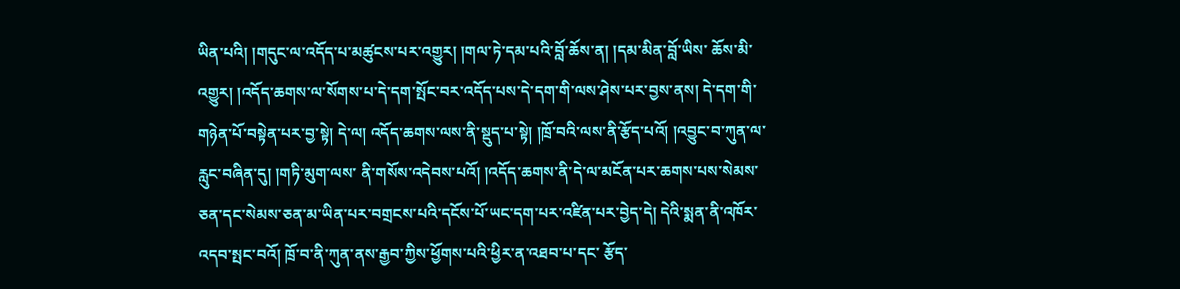ཡིན་པའི། །གདུང་ལ་འདོད་པ་མཚུངས་པར་འགྱུར། །གལ་ཏེ་དམ་པའི་བློ་ཆོས་ན། །དམ་མིན་བློ་ཡིས་ ཆོས་མི་འགྱུར། །འདོད་ཆགས་ལ་སོགས་པ་དེ་དག་སྤོང་བར་འདོད་པས་དེ་དག་གི་ལས་ཤེས་པར་བྱས་ནས། དེ་དག་གི་གཉེན་པོ་བསྟེན་པར་བྱ་སྟེ། དེ་ལ། འདོད་ཆགས་ལས་ནི་སྡུད་པ་སྟེ། །ཁྲོ་བའི་ལས་ནི་རྩོད་པའོ། །འབྱུང་བ་ཀུན་ལ་རླུང་བཞིན་དུ། །གཏི་མུག་ལས་ ནི་གསོས་འདེབས་པའོ། །འདོད་ཆགས་ནི་དེ་ལ་མངོན་པར་ཆགས་པས་སེམས་ཅན་དང་སེམས་ཅན་མ་ཡིན་པར་བགྲངས་པའི་དངོས་པོ་ཡང་དག་པར་འཛིན་པར་བྱེད་དེ། དེའི་སྨན་ནི་འཁོར་འདབ་སྤང་བའོ། ཁྲོ་བ་ནི་ཀུན་ནས་རྒྱབ་ཀྱིས་ཕྱོགས་པའི་ཕྱིར་ན་འཐབ་པ་དང་ རྩོད་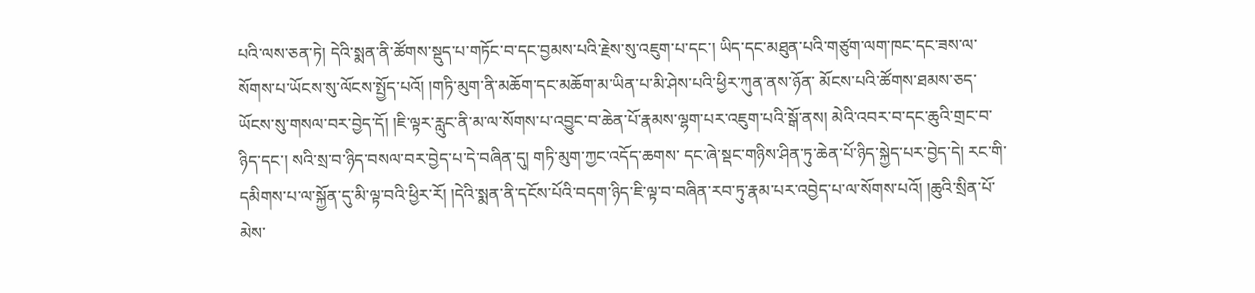པའི་ལས་ཅན་ཏེ། དེའི་སྨན་ནི་ཚོགས་སྡུད་པ་གཏོང་བ་དང་བྱམས་པའི་རྗེས་སུ་འཇུག་པ་དང་། ཡིད་དང་མཐུན་པའི་གཙུག་ལག་ཁང་དང་ཟས་ལ་སོགས་པ་ཡོངས་སུ་ལོངས་སྤྱོད་པའོ། །གཏི་མུག་ནི་མཆོག་དང་མཆོག་མ་ཡིན་པ་མི་ཤེས་པའི་ཕྱིར་ཀུན་ནས་ཉོན་ མོངས་པའི་ཚོགས་ཐམས་ཅད་ཡོངས་སུ་གསལ་བར་བྱེད་དོ། །ཇི་ལྟར་རླུང་ནི་མ་ལ་སོགས་པ་འབྱུང་བ་ཆེན་པོ་རྣམས་ལྷག་པར་འཇུག་པའི་སྒོ་ནས། མེའི་འབར་བ་དང་ཆུའི་གྲང་བ་ཉིད་དང་། སའི་སྲ་བ་ཉིད་བསལ་བར་བྱེད་པ་དེ་བཞིན་དུ། གཏི་མུག་ཀྱང་འདོད་ཆགས་ དང་ཞེ་སྡང་གཉིས་ཤིན་ཏུ་ཆེན་པོ་ཉིད་སྐྱེད་པར་བྱེད་དེ། རང་གི་དམིགས་པ་ལ་སྐྱོན་དུ་མི་ལྟ་བའི་ཕྱིར་རོ། །དེའི་སྨན་ནི་དངོས་པོའི་བདག་ཉིད་ཇི་ལྟ་བ་བཞིན་རབ་ཏུ་རྣམ་པར་འབྱེད་པ་ལ་སོགས་པའོ། །ཆུའི་སྲིན་པོ་མེས་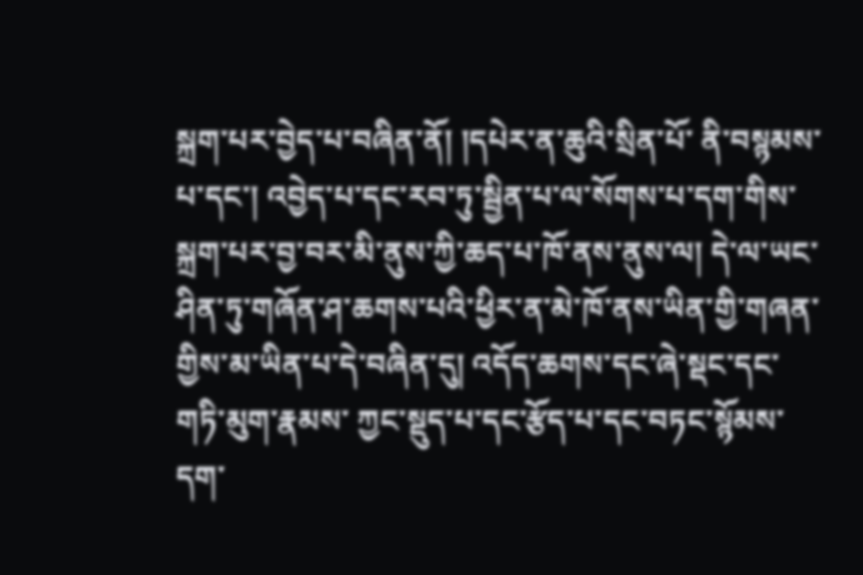སྐྲག་པར་བྱེད་པ་བཞིན་ནོ། །དཔེར་ན་ཆུའི་སྲིན་པོ་ ནི་བསྙམས་པ་དང་། འབྱེད་པ་དང་རབ་ཏུ་སྦྱིན་པ་ལ་སོགས་པ་དག་གིས་སྐྲག་པར་བྱ་བར་མི་ནུས་ཀྱི་ཆད་པ་ཁོ་ནས་ནུས་ལ། དེ་ལ་ཡང་ཤིན་ཏུ་གཞོན་ཤ་ཆགས་པའི་ཕྱིར་ན་མེ་ཁོ་ནས་ཡིན་གྱི་གཞན་གྱིས་མ་ཡིན་པ་དེ་བཞིན་དུ། འདོད་ཆགས་དང་ཞེ་སྡང་དང་གཏི་མུག་རྣམས་ ཀྱང་སྡུད་པ་དང་རྩོད་པ་དང་བཏང་སྙོམས་དག་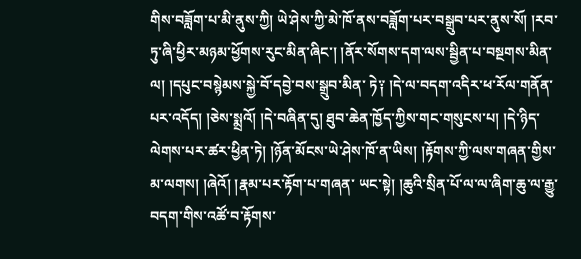གིས་བཟློག་པ་མི་ནུས་ཀྱི། ཡེ་ཤེས་ཀྱི་མེ་ཁོ་ནས་བཟློག་པར་བསྒྲུབ་པར་ནུས་སོ། །རབ་ཏུ་ཞི་ཕྱིར་མཉམ་ཕྱོགས་རུང་མིན་ཞིང་། །ནོར་སོགས་དག་ལས་སྦྱིན་པ་བསྔགས་མིན་ལ། །དཔུང་བསྙེམས་སྐྱེ་བོ་དབྱེ་བས་སྒྲུབ་མིན་ ཏེ༑ །དེ་ལ་བདག་འདིར་ཕ་རོལ་གནོན་པར་འདོད། །ཅེས་སྨྲའོ། །དེ་བཞིན་དུ། ཐུབ་ཆེན་ཁྱོད་ཀྱིས་གང་གསུངས་པ། །དེ་ཉིད་ལེགས་པར་ཚར་ཕྱིན་ཏེ། །ཉོན་མོངས་ཡེ་ཤེས་ཁོ་ན་ཡིས། །རྟོགས་ཀྱི་ལས་གཞན་གྱིས་མ་ལགས། །ཞེའོ། །རྣམ་པར་རྟོག་པ་གཞན་ ཡང་སྟེ། །ཆུའི་སྲིན་པོ་ལ་ལ་ཞིག་ཆུ་ལ་རྒྱུ་བདག་གིས་འཚོ་བ་རྟོགས་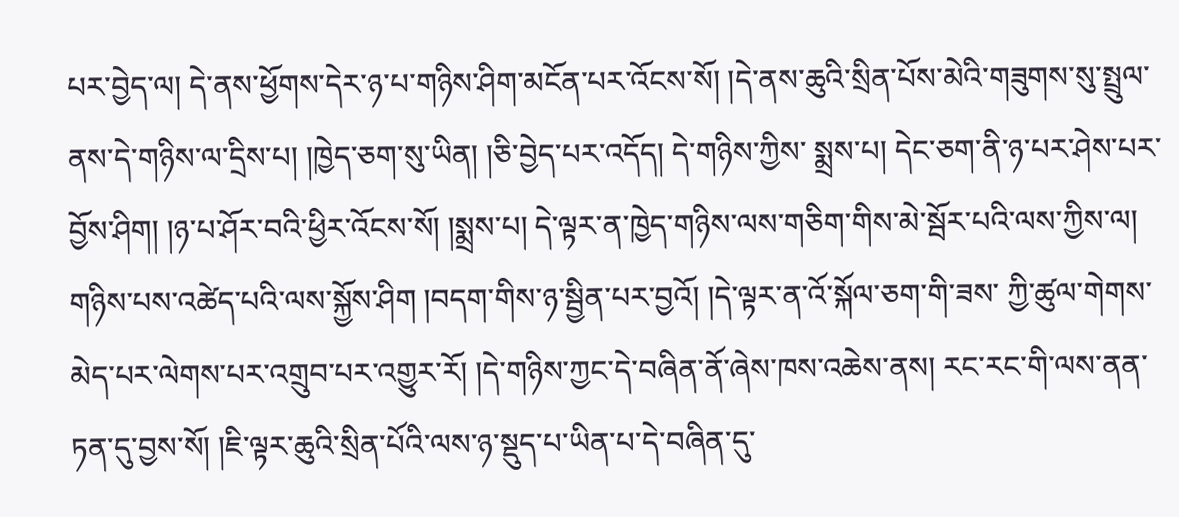པར་བྱེད་ལ། དེ་ནས་ཕྱོགས་དེར་ཉ་པ་གཉིས་ཤིག་མངོན་པར་འོངས་སོ། །དེ་ནས་ཆུའི་སྲིན་པོས་མེའི་གཟུགས་སུ་སྤྲུལ་ནས་དེ་གཉིས་ལ་དྲིས་པ། །ཁྱེད་ཅག་སུ་ཡིན། །ཅི་བྱེད་པར་འདོད། དེ་གཉིས་ཀྱིས་ སྨྲས་པ། དེང་ཅག་ནི་ཉ་པར་ཤེས་པར་བྱོས་ཤིག། །ཉ་པ་ཤོར་བའི་ཕྱིར་འོངས་སོ། །སྨྲས་པ། དེ་ལྟར་ན་ཁྱེད་གཉིས་ལས་གཅིག་གིས་མེ་སྦོར་པའི་ལས་ཀྱིས་ལ། གཉིས་པས་འཚེད་པའི་ལས་སྐྱོས་ཤིག །བདག་གིས་ཉ་སྦྱིན་པར་བྱའོ། །དེ་ལྟར་ན་འོ་སྐོལ་ཅག་གི་ཟས་ ཀྱི་ཚུལ་གེགས་མེད་པར་ལེགས་པར་འགྲུབ་པར་འགྱུར་རོ། །དེ་གཉིས་ཀྱང་དེ་བཞིན་ནོ་ཞེས་ཁས་འཆེས་ནས། རང་རང་གི་ལས་ནན་ཏན་དུ་བྱས་སོ། །ཇི་ལྟར་ཆུའི་སྲིན་པོའི་ལས་ཉ་སྡུད་པ་ཡིན་པ་དེ་བཞིན་དུ་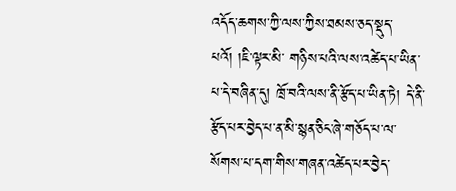འདོད་ཆགས་ཀྱི་ལས་ཀྱིས་ཐམས་ཅད་སྡུད་པའོ། །ཇི་ལྟར་མི་ གཉིས་པའི་ལས་འཚེད་པ་ཡིན་པ་དེ་བཞིན་དུ། ཁྲོ་བའི་ལས་ནི་རྩོད་པ་ཡིན་ཏེ། དེ་ནི་རྩོད་པར་བྱེད་པ་ན་མི་སྙན་ཅིང་ཞེ་གཅོད་པ་ལ་སོགས་པ་དག་གིས་གཞན་འཚེད་པར་བྱེད་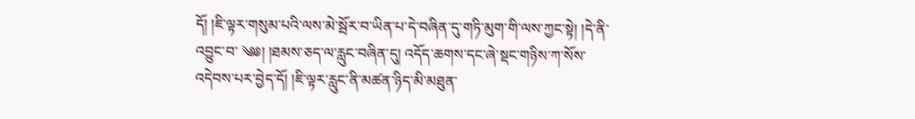དོ། །ཇི་ལྟར་གསུམ་པའི་ལས་མེ་སྦོར་བ་ཡིན་པ་དེ་བཞིན་དུ་གཏི་མུག་གི་ལས་ཀྱང་སྟེ། །དེ་ནི་འབྱུང་བ་ ༄༅། །ཐམས་ཅད་ལ་རླུང་བཞིན་དུ། འདོད་ཆགས་དང་ཞེ་སྡང་གཉིས་ཀ་སོས་འདེབས་པར་བྱེད་དོ། །ཇི་ལྟར་རླུང་ནི་མཚན་ཉིད་མི་མཐུན་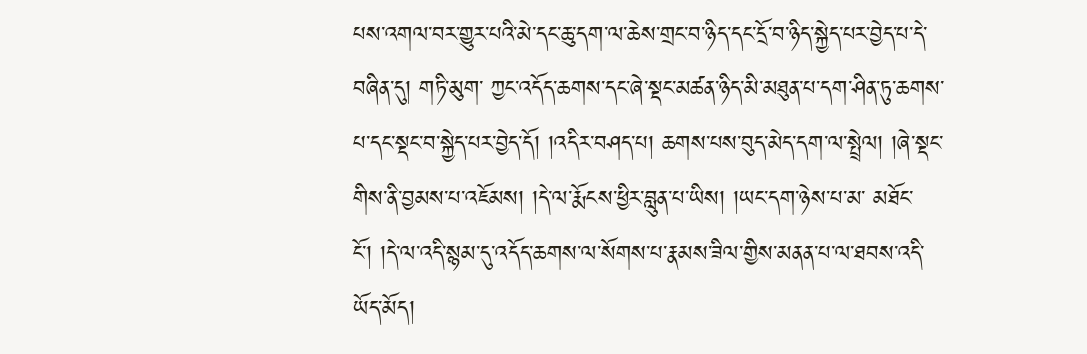པས་འགལ་བར་གྱུར་པའི་མེ་དང་ཆུ་དག་ལ་ཆེས་གྲང་བ་ཉིད་དང་དྲོ་བ་ཉིད་སྐྱེད་པར་བྱེད་པ་དེ་བཞིན་དུ། གཏི་མུག་ ཀྱང་འདོད་ཆགས་དང་ཞེ་སྡང་མཚན་ཉིད་མི་མཐུན་པ་དག་ཤིན་ཏུ་ཆགས་པ་དང་སྡང་བ་སྐྱེད་པར་བྱེད་དོ། །འདིར་བཤད་པ། ཆགས་པས་བུད་མེད་དག་ལ་སྤྲེལ། །ཞེ་སྡང་གིས་ནི་བྱམས་པ་འཇོམས། །དེ་ལ་རྨོངས་ཕྱིར་བླུན་པ་ཡིས། །ཡང་དག་ཉེས་པ་མ་ མཐོང་ངོ་། །དེ་ལ་འདི་སྙམ་དུ་འདོད་ཆགས་ལ་སོགས་པ་རྣམས་ཟིལ་གྱིས་མནན་པ་ལ་ཐབས་འདི་ཡོད་མོད།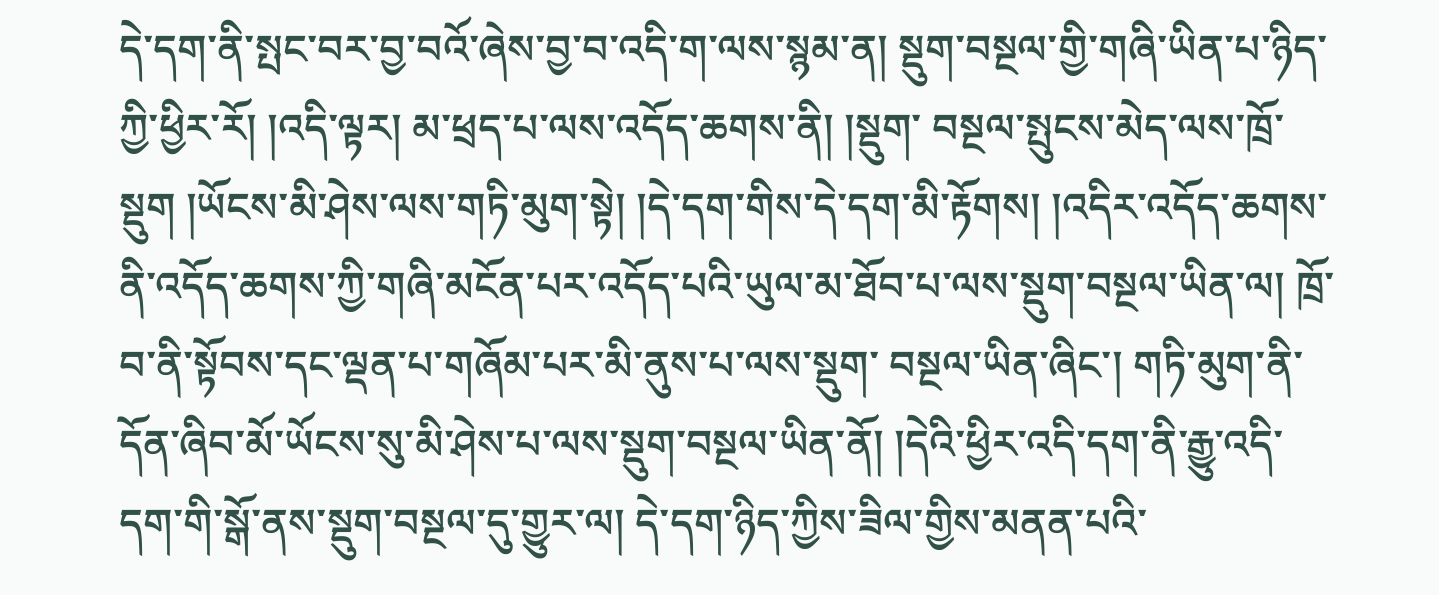དེ་དག་ནི་སྤང་བར་བྱ་བའོ་ཞེས་བྱ་བ་འདི་ག་ལས་སྙམ་ན། སྡུག་བསྔལ་གྱི་གཞི་ཡིན་པ་ཉིད་ཀྱི་ཕྱིར་རོ། །འདི་ལྟར། མ་ཕྲད་པ་ལས་འདོད་ཆགས་ནི། །སྡུག་ བསྔལ་སྤུངས་མེད་ལས་ཁྲོ་སྡུག །ཡོངས་མི་ཤེས་ལས་གཏི་མུག་སྟེ། །དེ་དག་གིས་དེ་དག་མི་རྟོགས། །འདིར་འདོད་ཆགས་ནི་འདོད་ཆགས་ཀྱི་གཞི་མངོན་པར་འདོད་པའི་ཡུལ་མ་ཐོབ་པ་ལས་སྡུག་བསྔལ་ཡིན་ལ། ཁྲོ་བ་ནི་སྟོབས་དང་ལྡན་པ་གཞོམ་པར་མི་ནུས་པ་ལས་སྡུག་ བསྔལ་ཡིན་ཞིང་། གཏི་མུག་ནི་དོན་ཞིབ་མོ་ཡོངས་སུ་མི་ཤེས་པ་ལས་སྡུག་བསྔལ་ཡིན་ནོ། །དེའི་ཕྱིར་འདི་དག་ནི་རྒྱུ་འདི་དག་གི་སྒོ་ནས་སྡུག་བསྔལ་དུ་གྱུར་ལ། དེ་དག་ཉིད་ཀྱིས་ཟིལ་གྱིས་མནན་པའི་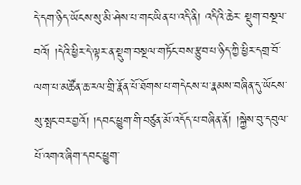དེ་དག་ཉིད་ཡོངས་སུ་མི་ཤེས་པ་གང་ཡིན་པ་འདི་ནི། འདིའི་ཆེར་ སྡུག་བསྔལ་བའོ། །དེའི་ཕྱིར་དེ་ལྟར་ན་སྡུག་བསྔལ་གཏོང་བས་རྩུབ་པ་ཉིད་ཀྱི་ཕྱིར་དགྲ་བོ་ལག་པ་མཚོན་ཆ་རལ་གྲི་རྣོན་པོ་ཐོགས་པ་གདེངས་པ་རྣམས་བཞིན་དུ་ཡོངས་སུ་སྤང་བར་བྱའོ། །དབང་ཕྱུག་གི་བཙུན་མོ་འདོད་པ་བཞིན་ནོ། །སྐྱེས་བུ་དབུལ་པོ་འགའ་ཞིག་དབང་ཕྱུག་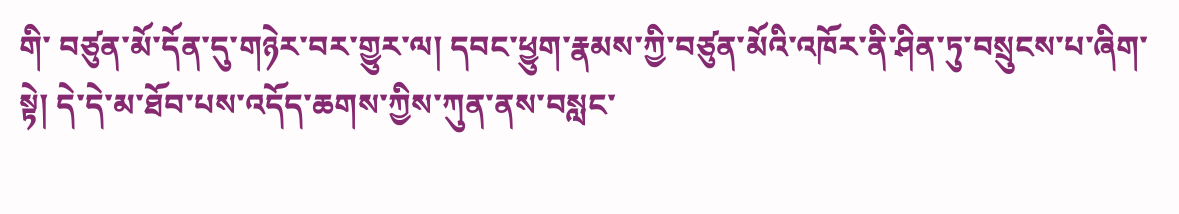གི་ བཙུན་མོ་དོན་དུ་གཉེར་བར་གྱུར་ལ། དབང་ཕྱུག་རྣམས་ཀྱི་བཙུན་མོའི་འཁོར་ནི་ཤིན་ཏུ་བསྲུངས་པ་ཞིག་སྟེ། དེ་དེ་མ་ཐོབ་པས་འདོད་ཆགས་ཀྱིས་ཀུན་ནས་བསླང་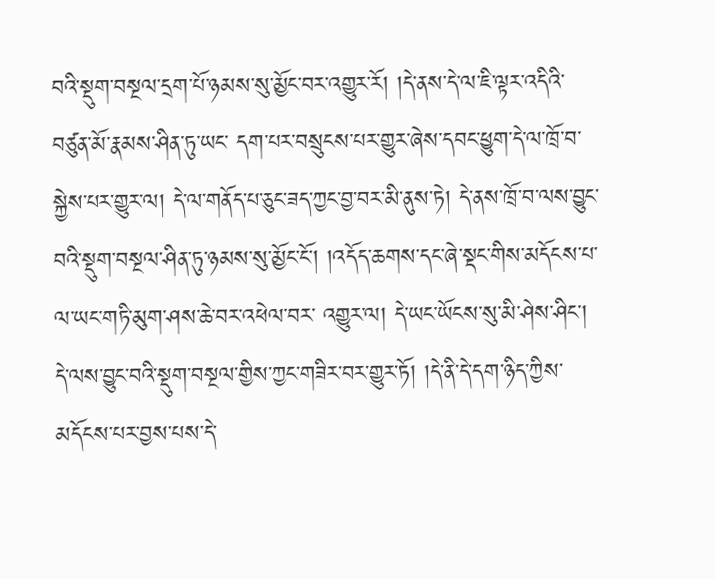བའི་སྡུག་བསྔལ་དྲག་པོ་ཉམས་སུ་མྱོང་བར་འགྱུར་རོ། །དེ་ནས་དེ་ལ་ཇི་ལྟར་འདིའི་བཙུན་མོ་རྣམས་ཤིན་ཏུ་ཡང་ དག་པར་བསྲུངས་པར་གྱུར་ཞེས་དབང་ཕྱུག་དེ་ལ་ཁྲོ་བ་སྐྱེས་པར་གྱུར་ལ། དེ་ལ་གནོད་པ་ཅུང་ཟད་ཀྱང་བྱ་བར་མི་ནུས་ཏེ། དེ་ནས་ཁྲོ་བ་ལས་བྱུང་བའི་སྡུག་བསྔལ་ཤིན་ཏུ་ཉམས་སུ་མྱོང་ངོ་། །འདོད་ཆགས་དང་ཞེ་སྡང་གིས་མདོངས་པ་ལ་ཡང་གཏི་མུག་ཤས་ཆེ་བར་འཕེལ་བར་ འགྱུར་ལ། དེ་ཡང་ཡོངས་སུ་མི་ཤེས་ཤིང་། དེ་ལས་བྱུང་བའི་སྡུག་བསྔལ་གྱིས་ཀྱང་གཟིར་བར་གྱུར་ཏོ། །དེ་ནི་དེ་དག་ཉིད་ཀྱིས་མདོངས་པར་བྱས་པས་དེ་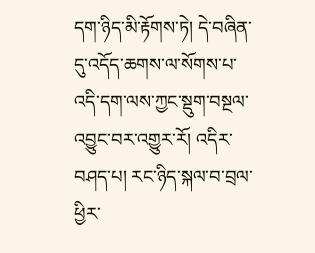དག་ཉིད་མི་རྟོགས་ཏེ། དེ་བཞིན་དུ་འདོད་ཆགས་ལ་སོགས་པ་འདི་དག་ལས་ཀྱང་སྡུག་བསྔལ་འབྱུང་བར་འགྱུར་རོ། འདིར་བཤད་པ། རང་ཉིད་སྐལ་བ་བྲལ་ཕྱིར་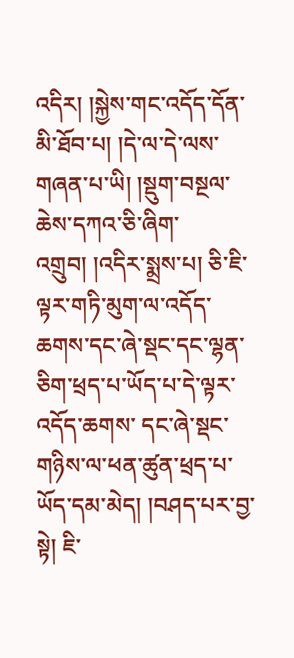འདིར། །སྐྱེས་གང་འདོད་དོན་མི་ཐོབ་པ། །དེ་ལ་དེ་ལས་གཞན་པ་ཡི། །སྡུག་བསྔལ་ཆེས་དཀའ་ཅི་ཞིག་འགྲུབ། །འདིར་སྨྲས་པ། ཅི་ཇི་ལྟར་གཏི་མུག་ལ་འདོད་ཆགས་དང་ཞེ་སྡང་དང་ལྷན་ཅིག་ཕྲད་པ་ཡོད་པ་དེ་ལྟར་འདོད་ཆགས་ དང་ཞེ་སྡང་གཉིས་ལ་ཕན་ཚུན་ཕྲད་པ་ཡོད་དམ་མེད། །བཤད་པར་བྱ་སྟེ། ཇི་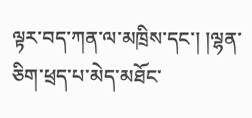ལྟར་བད་ཀན་ལ་མཁྲིས་དང་། །ལྷན་ཅིག་ཕྲད་པ་མེད་མཐོང་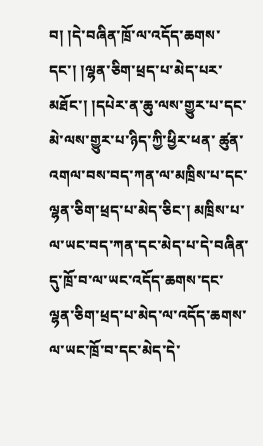བ། །དེ་བཞིན་ཁྲོ་ལ་འདོད་ཆགས་དང་། །ལྷན་ཅིག་ཕྲད་པ་མེད་པར་མཐོང་། །དཔེར་ན་ཆུ་ལས་གྱུར་པ་དང་མེ་ལས་གྱུར་པ་ཉིད་ཀྱི་ཕྱིར་ཕན་ ཚུན་འགལ་བས་བད་ཀན་ལ་མཁྲིས་པ་དང་ལྷན་ཅིག་ཕྲད་པ་མེད་ཅིང་། མཁྲིས་པ་ལ་ཡང་བད་ཀན་དང་མེད་པ་དེ་བཞིན་དུ་ཁྲོ་བ་ལ་ཡང་འདོད་ཆགས་དང་ལྷན་ཅིག་ཕྲད་པ་མེད་ལ་འདོད་ཆགས་ལ་ཡང་ཁྲོ་བ་དང་མེད་དེ་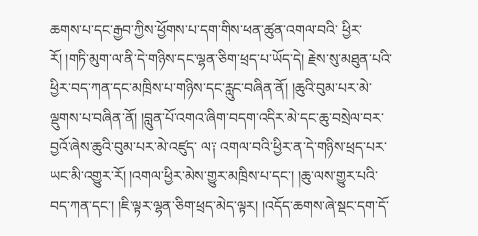ཆགས་པ་དང་རྒྱབ་ཀྱིས་ཕྱོགས་པ་དག་གིས་ཕན་ཚུན་འགལ་བའི་ ཕྱིར་རོ། །གཏི་མུག་ལ་ནི་དེ་གཉིས་དང་ལྷན་ཅིག་ཕྲད་པ་ཡོད་དེ། རྗེས་སུ་མཐུན་པའི་ཕྱིར་བད་ཀན་དང་མཁྲིས་པ་གཉིས་དང་རླུང་བཞིན་ནོ། །ཆུའི་བུམ་པར་མེ་ལྡུགས་པ་བཞིན་ནོ། །བླུན་པོ་འགའ་ཞིག་བདག་འདིར་མེ་དང་ཆུ་བསྲེལ་བར་བྱའོ་ཞེས་ཆུའི་བུམ་པར་མེ་འཛུད་ ལ༑ འགལ་བའི་ཕྱིར་ན་དེ་གཉིས་ཕྲད་པར་ཡང་མི་འགྱུར་རོ། །འགལ་ཕྱིར་མེས་གྱུར་མཁྲིས་པ་དང་། །ཆུ་ལས་གྱུར་པའི་བད་ཀན་དང་། །ཇི་ལྟར་ལྷན་ཅིག་ཕྲད་མེད་ལྟར། །འདོད་ཆགས་ཞེ་སྡང་དག་དོ་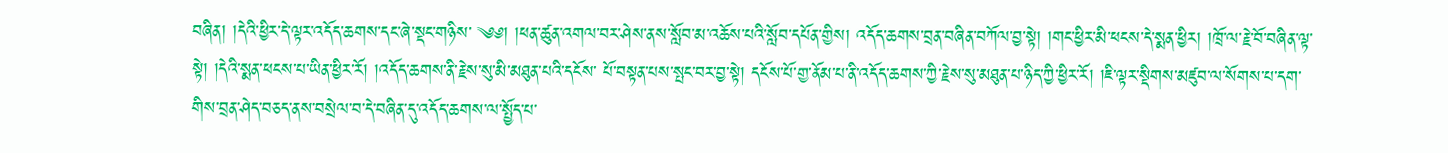བཞིན། །དེའི་ཕྱིར་དེ་ལྟར་འདོད་ཆགས་དང་ཞེ་སྡང་གཉིས་ ༄༅། །ཕན་ཚུན་འགལ་བར་ཤེས་ནས་སློབ་མ་འཆོས་པའི་སློབ་དཔོན་གྱིས། འདོད་ཆགས་བྲན་བཞིན་བཀོལ་བྱ་སྟེ། །གང་ཕྱིར་མི་ཕངས་དེ་སྨན་ཕྱིར། །ཁྲོ་ལ་རྗེ་བོ་བཞིན་ལྟ་སྟེ། །དེའི་སྨན་ཕངས་པ་ཡིན་ཕྱིར་རོ། །འདོད་ཆགས་ནི་རྗེས་སུ་མི་མཐུན་པའི་དངོས་ པོ་བསྟན་པས་སྤང་བར་བྱ་སྟེ། དངོས་པོ་གྱ་ནོམ་པ་ནི་འདོད་ཆགས་ཀྱི་རྗེས་སུ་མཐུན་པ་ཉིད་ཀྱི་ཕྱིར་རོ། །ཇི་ལྟར་སྡིགས་མཛུབ་ལ་སོགས་པ་དག་གིས་བྲན་ཤེད་བཅད་ནས་བསྲེལ་བ་དེ་བཞིན་དུ་འདོད་ཆགས་ལ་སྤྱོད་པ་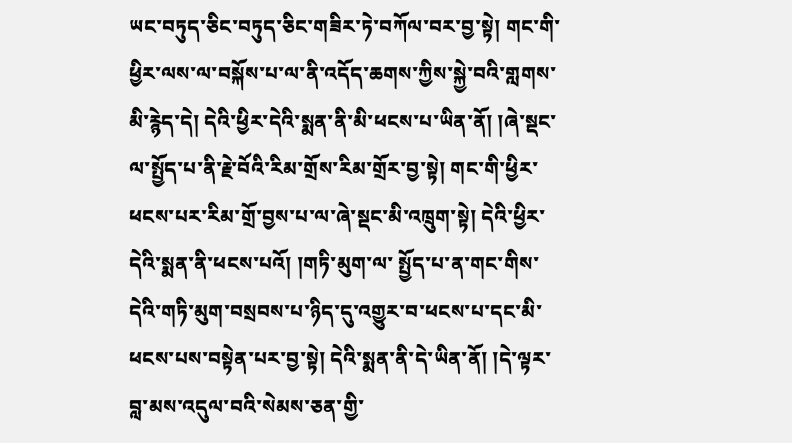ཡང་བཏུད་ཅིང་བཏུད་ཅིང་གཟིར་ཏེ་བཀོལ་བར་བྱ་སྟེ། གང་གི་ ཕྱིར་ལས་ལ་བསྐོས་པ་ལ་ནི་འདོད་ཆགས་ཀྱིས་སྐྱེ་བའི་གླགས་མི་རྙེད་དེ། དེའི་ཕྱིར་དེའི་སྨན་ནི་མི་ཕངས་པ་ཡིན་ནོ། །ཞེ་སྡང་ལ་སྤྱོད་པ་ནི་རྗེ་བོའི་རིམ་གྲོས་རིམ་གྲོར་བྱ་སྟེ། གང་གི་ཕྱིར་ཕངས་པར་རིམ་གྲོ་བྱས་པ་ལ་ཞེ་སྡང་མི་འཁྲུག་སྟེ། དེའི་ཕྱིར་དེའི་སྨན་ནི་ཕངས་པའོ། །གཏི་མུག་ལ་ སྤྱོད་པ་ན་གང་གིས་དེའི་གཏི་མུག་བསྲབས་པ་ཉིད་དུ་འགྱུར་བ་ཕངས་པ་དང་མི་ཕངས་པས་བསྟེན་པར་བྱ་སྟེ། དེའི་སྨན་ནི་དེ་ཡིན་ནོ། །དེ་ལྟར་བླ་མས་འདུལ་བའི་སེམས་ཅན་གྱི་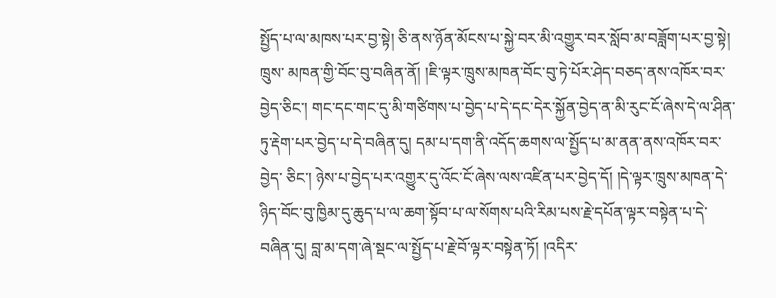སྤྱོད་པ་ལ་མཁས་པར་བྱ་སྟེ། ཅི་ནས་ཉོན་མོངས་པ་སྐྱེ་བར་མི་འགྱུར་བར་སློབ་མ་བཟློག་པར་བྱ་སྟེ། ཁྲུས་ མཁན་གྱི་བོང་བུ་བཞིན་ནོ། །ཇི་ལྟར་ཁྲུས་མཁན་བོང་བུ་ཏེ་པོར་ཤེད་བཅད་ནས་འཁོར་བར་བྱེད་ཅིང་། གང་དང་གང་དུ་མི་གཙིགས་པ་བྱེད་པ་དེ་དང་དེར་སྐྱོན་བྱེད་ན་མི་རུང་ངོ་ཞེས་དེ་ལ་ཤིན་ཏུ་རྡེག་པར་བྱེད་པ་དེ་བཞིན་དུ། དམ་པ་དག་ནི་འདོད་ཆགས་ལ་སྤྱོད་པ་མ་ནན་ནས་འཁོར་བར་བྱེད་ ཅིང་། ཉེས་པ་བྱེད་པར་འགྱུར་དུ་འོང་ངོ་ཞེས་ལས་འཛིན་པར་བྱེད་དོ། །དེ་ལྟར་ཁྲུས་མཁན་དེ་ཉིད་བོང་བུ་ཁྱིམ་དུ་ཆུད་པ་ལ་ཆག་སྟོབ་པ་ལ་སོགས་པའི་རིམ་པས་རྗེ་དཔོན་ལྟར་བསྟེན་པ་དེ་བཞིན་དུ། བླ་མ་དག་ཞེ་སྡང་ལ་སྤྱོད་པ་རྗེ་བོ་ལྟར་བསྟེན་ཏོ། །འདིར་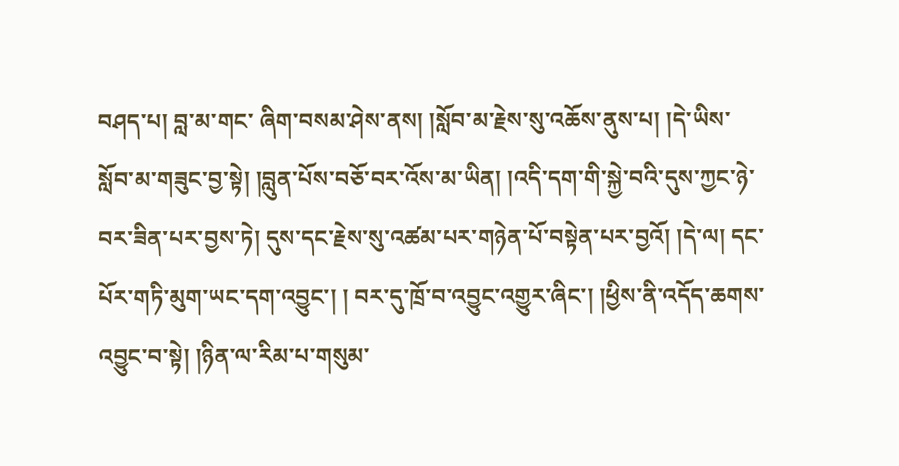བཤད་པ། བླ་མ་གང་ ཞིག་བསམ་ཤེས་ནས། །སློབ་མ་རྗེས་སུ་འཆོས་ནུས་པ། །དེ་ཡིས་སློབ་མ་གཟུང་བྱ་སྟེ། །བླུན་པོས་བཅོ་བར་འོས་མ་ཡིན། །འདི་དག་གི་སྐྱེ་བའི་དུས་ཀྱང་ཉེ་བར་ཟིན་པར་བྱས་ཏེ། དུས་དང་རྗེས་སུ་འཚམ་པར་གཉེན་པོ་བསྟེན་པར་བྱའོ། །དེ་ལ། དང་པོར་གཏི་མུག་ཡང་དག་འབྱུང་། ། བར་དུ་ཁྲོ་བ་འབྱུང་འགྱུར་ཞིང་། །ཕྱིས་ནི་འདོད་ཆགས་འབྱུང་བ་སྟེ། །ཉིན་ལ་རིམ་པ་གསུམ་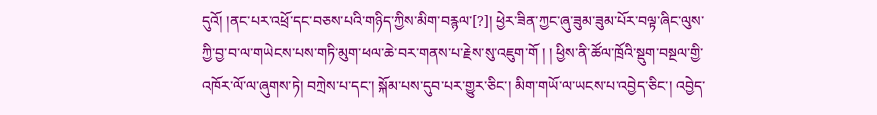དུའོ། །ནང་པར་འཕྲོ་དང་བཅས་པའི་གཉིད་ཀྱིས་མིག་བརྙལ་[?]། ཕྱེར་ཟིན་ཀྱང་ཞུ་ཟུམ་ཟུམ་པོར་བལྟ་ཞིང་ལུས་ཀྱི་བྱ་བ་ལ་གཡེངས་པས་གཏི་མུག་ཕལ་ཆེ་བར་གནས་པ་རྗེས་སུ་འཇུག་གོ ། ། ཕྱིས་ནི་ཚོལ་ཁྲོའི་སྡུག་བསྔལ་གྱི་འཁོར་ལོ་ལ་ཞུགས་ཏེ། བཀྲེས་པ་དང་། སྐོམ་པས་དུབ་པར་གྱུར་ཅིང་། མིག་གཡོ་ལ་ཡངས་པ་འབྱེད་ཅིང་། འབྱེད་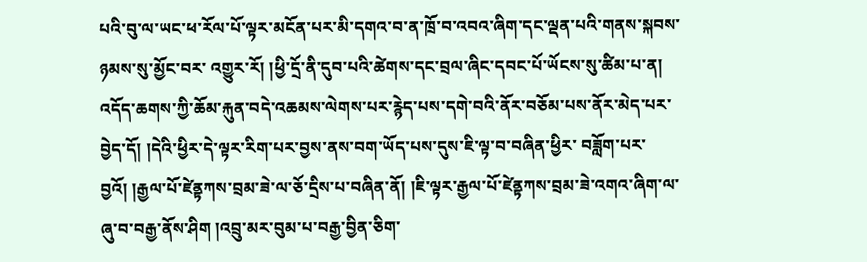པའི་བུ་ལ་ཡང་ཕ་རོལ་པོ་ལྟར་མངོན་པར་མི་དགའ་བ་ན་ཁྲོ་བ་འབའ་ཞིག་དང་ལྡན་པའི་གནས་སྐབས་ཉམས་སུ་མྱོང་བར་ འགྱུར་རོ། །ཕྱི་དྲོ་ནི་དུབ་པའི་ཚེགས་དང་བྲལ་ཞིང་དབང་པོ་ཡོངས་སུ་ཚིམ་པ་ན། འདོད་ཆགས་ཀྱི་ཆོམ་རྐུན་བདེ་འཆམས་ལེགས་པར་རྙེད་པས་དགེ་བའི་ནོར་བཅོམ་པས་ནོར་མེད་པར་བྱེད་དོ། །དེའི་ཕྱིར་དེ་ལྟར་རིག་པར་བྱས་ནས་བག་ཡོད་པས་དུས་ཇི་ལྟ་བ་བཞིན་ཕྱིར་ བཟློག་པར་བྱའོ། །རྒྱལ་པོ་ཛེནྟཀས་བྲམ་ཟེ་ལ་ཅོ་དྲིས་པ་བཞིན་ནོ། །ཇི་ལྟར་རྒྱལ་པོ་ཛེནྟཀས་བྲམ་ཟེ་འགའ་ཞིག་ལ་ཞུ་བ་བརྒྱ་ནོས་ཤིག །འབྲུ་མར་བུམ་པ་བརྒྱ་བྱིན་ཅིག་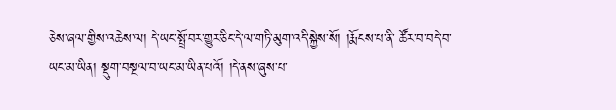ཅེས་ཞལ་གྱིས་འཆེས་ལ། དེ་ཡང་སྤྲོ་བར་གྱུར་ཅིང་དེ་ལ་གཏི་མུག་འདི་སྐྱེས་སོ། །རྨོངས་པ་ནི་ ཚོར་བ་བདེ་བ་ཡང་མ་ཡིན། སྡུག་བསྔལ་བ་ཡང་མ་ཡིན་པའོ། །དེ་ནས་ཞུས་པ་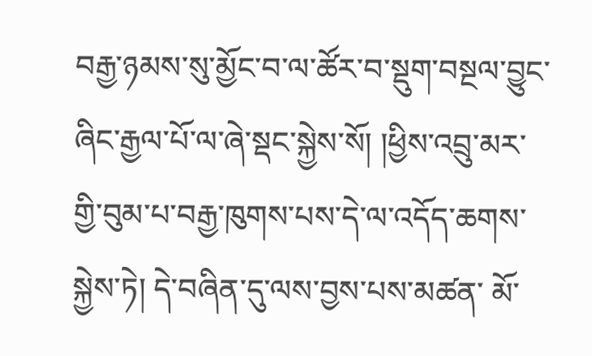བརྒྱ་ཉམས་སུ་མྱོང་བ་ལ་ཚོར་བ་སྡུག་བསྔལ་བྱུང་ཞིང་རྒྱལ་པོ་ལ་ཞེ་སྡང་སྐྱེས་སོ། །ཕྱིས་འབྲུ་མར་གྱི་བུམ་པ་བརྒྱ་ཁུགས་པས་དེ་ལ་འདོད་ཆགས་སྐྱེས་ཏེ། དེ་བཞིན་དུ་ལས་བྱས་པས་མཚན་ མོ་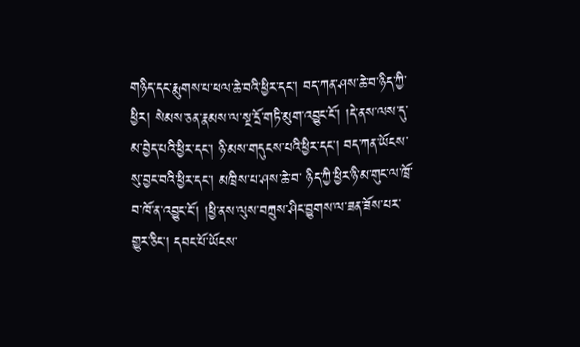གཉིད་དང་རྨུགས་པ་ཕལ་ཆེ་བའི་ཕྱིར་དང་། བད་ཀན་ཤས་ཆེ་བ་ཉིད་ཀྱི་ཕྱིར། སེམས་ཅན་རྣམས་ལ་སྔ་དྲོ་གཏི་མུག་འབྱུང་ངོ་། །དེ་ནས་ལས་དུ་མ་བྱེད་པའི་ཕྱིར་དང་། ཉི་མས་གདུངས་པའི་ཕྱིར་དང་། བད་ཀན་ཡོངས་སུ་བྱང་བའི་ཕྱིར་དང་། མཁྲིས་པ་ཤས་ཆེ་བ་ ཉིད་ཀྱི་ཕྱིར་ཉི་མ་གུང་ལ་ཁྲོ་བ་ཁོ་ན་འབྱུང་ངོ་། །ཕྱི་ནས་ལུས་བཀྲུས་ཤིང་བྱུགས་ལ་ཟན་ཟོས་པར་གྱུར་ཅིང་། དབང་པོ་ཡོངས་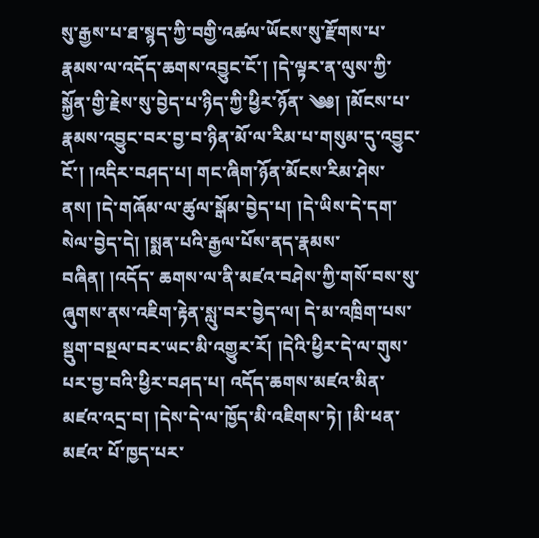སུ་རྒྱས་པ་ཐ་སྙད་ཀྱི་བགྱི་འཚལ་ཡོངས་སུ་རྫོགས་པ་རྣམས་ལ་འདོད་ཆགས་འབྱུང་ངོ་། །དེ་ལྟར་ན་ལུས་ཀྱི་སྐྱོན་གྱི་རྗེས་སུ་བྱེད་པ་ཉིད་ཀྱི་ཕྱིར་ཉོན་ ༄༅། །མོངས་པ་རྣམས་འབྱུང་བར་བྱ་བ་ཉིན་མོ་ལ་རིམ་པ་གསུམ་དུ་འབྱུང་ངོ་། །འདིར་བཤད་པ། གང་ཞིག་ཉོན་མོངས་རིམ་ཤེས་ནས། །དེ་གཞོམ་ལ་ཚུལ་སྒོམ་བྱེད་པ། །དེ་ཡིས་དེ་དག་སེལ་བྱེད་དེ། །སྨན་པའི་རྒྱལ་པོས་ནད་རྣམས་བཞིན། །འདོད་ ཆགས་ལ་ནི་མཛའ་བཤེས་ཀྱི་གསོ་བས་སུ་ཞུགས་ནས་འཇིག་རྟེན་སླུ་བར་བྱེད་ལ། དེ་མ་འཁྲིག་པས་སྡུག་བསྔལ་བར་ཡང་མི་འགྱུར་རོ། །དེའི་ཕྱིར་དེ་ལ་གུས་པར་བྱ་བའི་ཕྱིར་བཤད་པ། འདོད་ཆགས་མཛའ་མིན་མཛའ་འདྲ་བ། །དེས་དེ་ལ་ཁྱོད་མི་འཇིགས་ཏེ། །མི་ཕན་མཛའ་ པོ་ཁྱད་པར་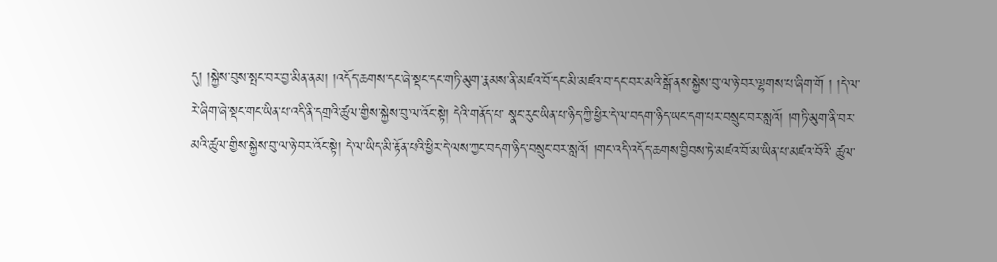དུ། །སྐྱེས་བུས་སྤང་བར་བྱ་མིན་ནམ། །འདོད་ཆགས་དང་ཞེ་སྡང་དང་གཏི་མུག་རྣམས་ནི་མཛའ་བོ་དང་མི་མཛའ་བ་དང་བར་མའི་སྒོ་ནས་སྐྱེས་བུ་ལ་ཉེ་བར་ལྷགས་པ་ཞིག་གོ ། །དེ་ལ་རེ་ཞིག་ཞེ་སྡང་གང་ཡིན་པ་འདི་ནི་དགྲའི་ཚུལ་གྱིས་སྐྱེས་བུ་ལ་འོང་སྟེ། དེའི་གནོད་པ་ སྣང་རུང་ཡིན་པ་ཉིད་ཀྱི་ཕྱིར་དེ་ལ་བདག་ཉིད་ཡང་དག་པར་བསྲུང་བར་སླའོ། །གཏི་མུག་ནི་བར་མའི་ཚུལ་གྱིས་སྐྱེས་བུ་ལ་ཉེ་བར་འོང་སྟེ། དེ་ལ་ཡིད་མི་རྟོན་པའི་ཕྱིར་དེ་ལས་ཀྱང་བདག་ཉིད་བསྲུང་བར་སླའོ། །གང་འདི་འདོད་ཆགས་བྱིབས་ཏེ་མཛའ་བོ་མ་ཡིན་པ་མཛའ་བོའི་ ཚུལ་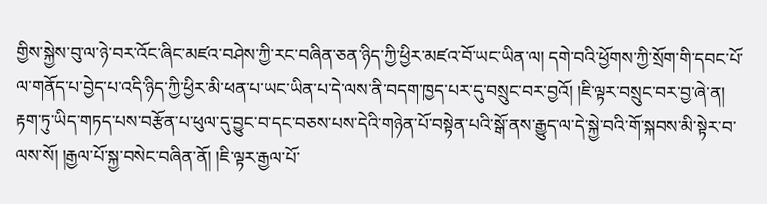གྱིས་སྐྱེས་བུ་ལ་ཉེ་བར་འོང་ཞིང་མཛའ་བཤེས་ཀྱི་རང་བཞིན་ཅན་ཉིད་ཀྱི་ཕྱིར་མཛའ་བོ་ཡང་ཡིན་ལ། དགེ་བའི་ཕྱོགས་ཀྱི་སྲོག་གི་དབང་པོ་ལ་གནོད་པ་བྱེད་པ་འདི་ཉིད་ཀྱི་ཕྱིར་མི་ཕན་པ་ཡང་ཡིན་པ་དེ་ལས་ནི་བདག་ཁྱད་པར་དུ་བསྲུང་བར་བྱའོ། །ཇི་ལྟར་བསྲུང་བར་བྱ་ཞེ་ན། རྟག་ཏུ་ཡིད་གཏད་པས་བརྩོན་པ་ཕུལ་དུ་བྱུང་བ་དང་བཅས་པས་དེའི་གཉེན་པོ་བསྟེན་པའི་སྒོ་ནས་རྒྱུད་ལ་དེ་སྐྱེ་བའི་གོ་སྐབས་མི་སྟེར་བ་ལས་སོ། །རྒྱལ་པོ་སྐྱ་བསེང་བཞིན་ནོ། །ཇི་ལྟར་རྒྱལ་པོ་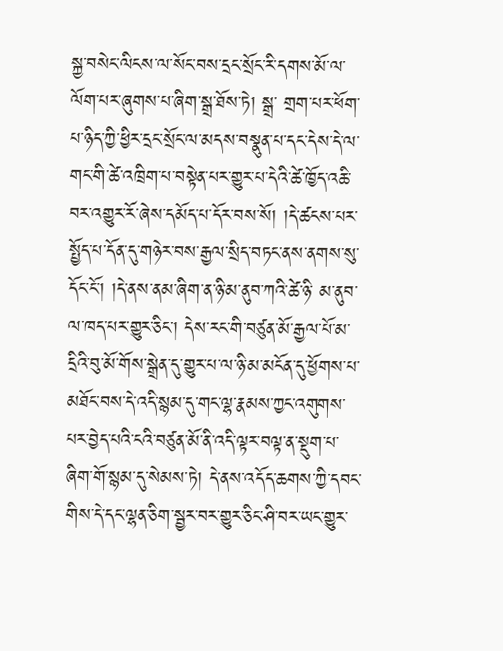སྐྱ་བསེང་ལིངས་ལ་སོང་བས་དྲང་སྲོང་རི་དགས་མོ་ལ་ལོག་པར་ཞུགས་པ་ཞིག་སྒྲ་ཐོས་ཏེ། སྒྲ་ གྲག་པར་ཕོག་པ་ཉིད་ཀྱི་ཕྱིར་དྲང་སྲོང་ལ་མདས་བསྣུན་པ་དང་དེས་དེ་ལ་གང་གི་ཚེ་འཁྲིག་པ་བསྟེན་པར་གྱུར་པ་དེའི་ཚེ་ཁྱོད་འཆི་བར་འགྱུར་རོ་ཞེས་དམོད་པ་དོར་བས་སོ། །དེ་ཚངས་པར་སྤྱོད་པ་དོན་དུ་གཉེར་བས་རྒྱལ་སྲིད་བཏང་ནས་ནགས་སུ་དོང་ངོ་། །དེ་ནས་ནམ་ཞིག་ན་ཉི་མ་ནུབ་ཀའི་ཚེ་ཉི་ མ་ནུབ་ལ་ཁད་པར་གྱུར་ཅིང་། དེས་རང་གི་བཙུན་མོ་རྒྱལ་པོ་མ་དྲིའི་བུ་མོ་གོས་སྒྲེན་དུ་གྱུར་པ་ལ་ཉི་མ་མངོན་དུ་ཕྱོགས་པ་མཐོང་བས་དེ་འདི་སྙམ་དུ་གང་ལྷ་རྣམས་ཀྱང་འགུགས་པར་བྱེད་པའི་ངའི་བཙུན་མོ་ནི་འདི་ལྟར་བལྟ་ན་སྡུག་པ་ཞིག་གོ་སྙམ་དུ་སེམས་ཏེ། དེ་ནས་འདོད་ཆགས་ཀྱི་དབང་ གིས་དེ་དང་ལྷན་ཅིག་སྦྱར་བར་གྱུར་ཅིང་ཤི་བར་ཡང་གྱུར་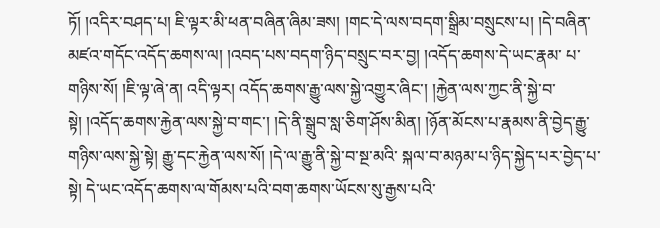ཏོ། །འདིར་བཤད་པ། ཇི་ལྟར་མི་ཕན་བཞིན་ཞིམ་ཟས། །གང་དེ་ལས་བདག་སྒྲིམ་བསྲུངས་པ། །དེ་བཞིན་མཛའ་གདོང་འདོད་ཆགས་ལ། །འབད་པས་བདག་ཉིད་བསྲུང་བར་བྱ། །འདོད་ཆགས་དེ་ཡང་རྣམ་ པ་གཉིས་སོ། །ཇི་ལྟ་ཞེ་ན། འདི་ལྟར། འདོད་ཆགས་རྒྱུ་ལས་སྐྱེ་འགྱུར་ཞིང་། །རྐྱེན་ལས་ཀྱང་ནི་སྐྱེ་བ་སྟེ། །འདོད་ཆགས་རྐྱེན་ལས་སྐྱེ་བ་གང་། །དེ་ནི་སྒྲུབ་སླ་ཅིག་ཤོས་མིན། །ཉོན་མོངས་པ་རྣམས་ནི་བྱེད་རྒྱུ་གཉིས་ལས་སྐྱེ་སྟེ། རྒྱུ་དང་རྐྱེན་ལས་སོ། །དེ་ལ་རྒྱུ་ནི་སྐྱེ་བ་སྔ་མའི་ སྐལ་བ་མཉམ་པ་ཉིད་སྐྱེད་པར་བྱེད་པ་སྟེ། དེ་ཡང་འདོད་ཆགས་ལ་གོམས་པའི་བག་ཆགས་ཡོངས་སུ་རྒྱས་པའི་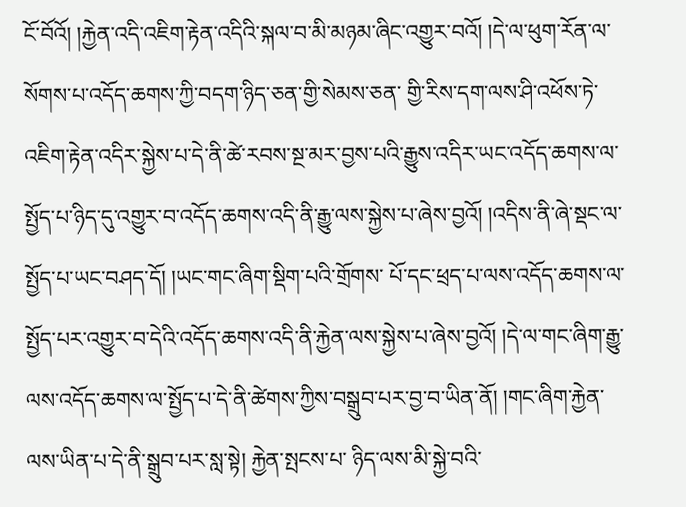ངོ་བོའོ། །རྐྱེན་འདི་འཇིག་རྟེན་འདིའི་སྐལ་བ་མི་མཉམ་ཞིང་འགྱུར་བའོ། །དེ་ལ་ཕུག་རོན་ལ་སོགས་པ་འདོད་ཆགས་ཀྱི་བདག་ཉིད་ཅན་གྱི་སེམས་ཅན་ གྱི་རིས་དག་ལས་ཤི་འཕོས་ཏེ་འཇིག་རྟེན་འདིར་སྐྱེས་པ་དེ་ནི་ཚེ་རབས་སྔ་མར་བྱས་པའི་རྒྱུས་འདིར་ཡང་འདོད་ཆགས་ལ་སྤྱོད་པ་ཉིད་དུ་འགྱུར་བ་འདོད་ཆགས་འདི་ནི་རྒྱུ་ལས་སྐྱེས་པ་ཞེས་བྱའོ། །འདིས་ནི་ཞེ་སྡང་ལ་སྤྱོད་པ་ཡང་བཤད་དོ། །ཡང་གང་ཞིག་སྡིག་པའི་གྲོགས་ པོ་དང་ཕྲད་པ་ལས་འདོད་ཆགས་ལ་སྤྱོད་པར་འགྱུར་བ་དེའི་འདོད་ཆགས་འདི་ནི་རྐྱེན་ལས་སྐྱེས་པ་ཞེས་བྱའོ། །དེ་ལ་གང་ཞིག་རྒྱུ་ལས་འདོད་ཆགས་ལ་སྤྱོད་པ་དེ་ནི་ཚེགས་ཀྱིས་བསྒྲུབ་པར་བྱ་བ་ཡིན་ནོ། །གང་ཞིག་རྐྱེན་ལས་ཡིན་པ་དེ་ནི་སྒྲུབ་པར་སླ་སྟེ། རྐྱེན་སྤངས་པ་ ཉིད་ལས་མི་སྐྱེ་བའི་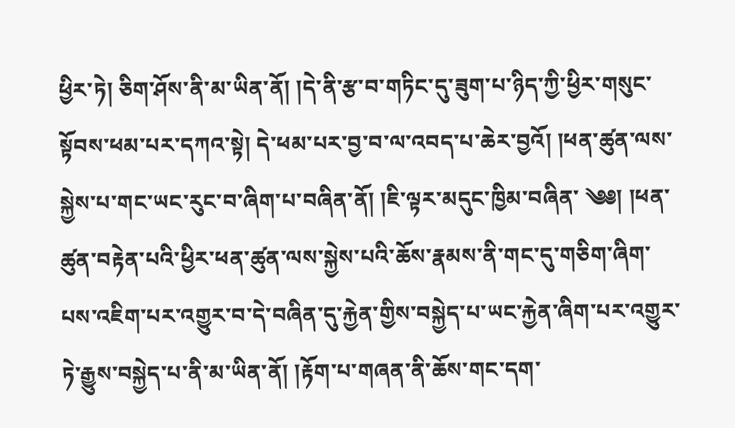ཕྱིར་ཏེ། ཅིག་ཤོས་ནི་མ་ཡིན་ནོ། །དེ་ནི་རྩ་བ་གཏིང་དུ་ཟུག་པ་ཉིད་ཀྱི་ཕྱིར་གསུང་སྟོབས་ཕམ་པར་དཀའ་སྟེ། དེ་ཕམ་པར་བྱ་བ་ལ་འབད་པ་ཆེར་བྱའོ། །ཕན་ཚུན་ལས་སྐྱེས་པ་གང་ཡང་རུང་བ་ཞིག་པ་བཞིན་ནོ། །ཇི་ལྟར་མདུང་ཁྱིམ་བཞིན་ ༄༅། །ཕན་ཚུན་བརྟེན་པའི་ཕྱིར་ཕན་ཚུན་ལས་སྐྱེས་པའི་ཆོས་རྣམས་ནི་གང་དུ་གཅིག་ཞིག་པས་འཇིག་པར་འགྱུར་བ་དེ་བཞིན་དུ་རྐྱེན་གྱིས་བསྐྱེད་པ་ཡང་རྐྱེན་ཞིག་པར་འགྱུར་ཏེ་རྒྱུས་བསྐྱེད་པ་ནི་མ་ཡིན་ནོ། །རྟོག་པ་གཞན་ནི་ཆོས་གང་དག་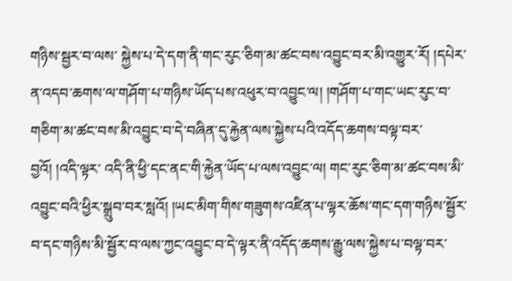གཉིས་སྦྱར་བ་ལས་ སྐྱེས་པ་དེ་དག་ནི་གང་རུང་ཅིག་མ་ཚང་བས་འབྱུང་བར་མི་འགྱུར་རོ། །དཔེར་ན་འདབ་ཆགས་ལ་གཤོག་པ་གཉིས་ཡོད་པས་འཕུར་བ་འབྱུང་ལ། །གཤོག་པ་གང་ཡང་རུང་བ་གཅིག་མ་ཚང་བས་མི་འབྱུང་བ་དེ་བཞིན་དུ་རྐྱེན་ལས་སྐྱེས་པའི་འདོད་ཆགས་བལྟ་བར་བྱའོ། །འདི་ལྟར་ འདི་ནི་ཕྱི་དང་ནང་གི་རྐྱེན་ཡོད་པ་ལས་འབྱུང་ལ། གང་རུང་ཅིག་མ་ཚང་བས་མི་འབྱུང་བའི་ཕྱིར་སྒྲུབ་བར་སླའོ། །ཡང་མིག་གིས་གཟུགས་འཛིན་པ་ལྟར་ཆོས་གང་དག་གཉིས་སྦྱོར་བ་དང་གཉིས་མི་སྦྱོར་བ་ལས་ཀྱང་འབྱུང་བ་དེ་ལྟར་ནི་འདོད་ཆགས་རྒྱུ་ལས་སྐྱེས་པ་བལྟ་བར་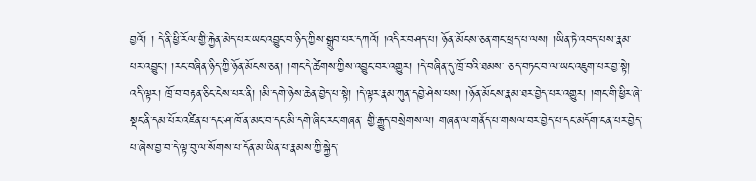བྱའོ། ། དེ་ནི་ཕྱི་རོལ་གྱི་རྐྱེན་མེད་པར་ཡང་འབྱུང་བ་ཉིད་ཀྱིས་སྒྲུབ་པར་དཀའོ། །འདིར་བཤད་པ། ཉོན་མོངས་ཅན་གང་ཕྲད་པ་ལས། །ཡིན་ཏེ་འབད་པས་རྣམ་པར་འབྱུང་། །རང་བཞིན་ཉིད་ཀྱི་ཉོན་མོངས་ཅན། །གང་དེ་ཚེགས་ཀྱིས་འབྱུང་བར་འགྱུར། །དེ་བཞིན་དུ་ཁྲོ་བའི་ཐམས་ ཅད་བཏང་བ་ལ་ཡང་འཇུག་པར་བྱ་སྟེ། འདི་ལྟར། ཁྲོ་བ་བརྟན་ཅིང་ངེས་པར་ནི། །མི་དགེ་ཉེས་ཆེན་བྱེད་པ་སྟེ། །དེ་ལྟར་རྣམ་ཀུན་དབྱེ་ཤེས་པས། །ཉོན་མོངས་རྣམ་ཐར་བྱེད་པར་འགྱུར། །གང་གི་ཕྱིར་ཞེ་སྡང་ནི་དམ་པོར་འཛིན་པ་དང་ཤ་ཁོ་ན་མང་བ་དང་མི་དགེ་ཞིང་རང་གཞན་ གྱི་རྒྱུད་བསྲེགས་ལ། གཞན་ལ་གནོད་པ་གསལ་བར་བྱེད་པ་དང་མདོག་ངན་པར་བྱེད་པ་ཞེས་བྱ་བ་དེ་ལྟ་བུ་ལ་སོགས་པ་དོན་མ་ཡིན་པ་རྣམས་ཀྱི་སྐྱེད་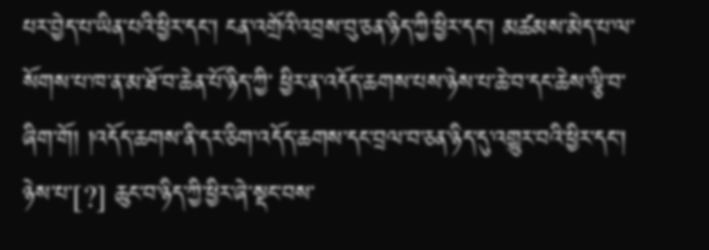པར་བྱེད་པ་ཡིན་པའི་ཕྱིར་དང་། ངན་འགྲོའི་འབྲས་བུ་ཅན་ཉིད་ཀྱི་ཕྱིར་དང་། མཚམས་མེད་པ་ལ་སོགས་པ་ཁ་ན་མ་ཐོ་བ་ཆེན་པོ་ཉིད་ཀྱི་ ཕྱིར་ན་འདོད་ཆགས་པས་ཉེས་པ་ཆེ་བ་དང་ཆེས་ལྕི་བ་ཞིག་གོ། །འདོད་ཆགས་ནི་དར་ཅིག་འདོད་ཆགས་དང་བྲལ་བ་ཅན་ཉིད་དུ་འགྱུར་བའི་ཕྱིར་དང་། ཉེས་པ་[?] ཆུང་བ་ཉིད་ཀྱི་ཕྱིར་ཞེ་སྡང་བས་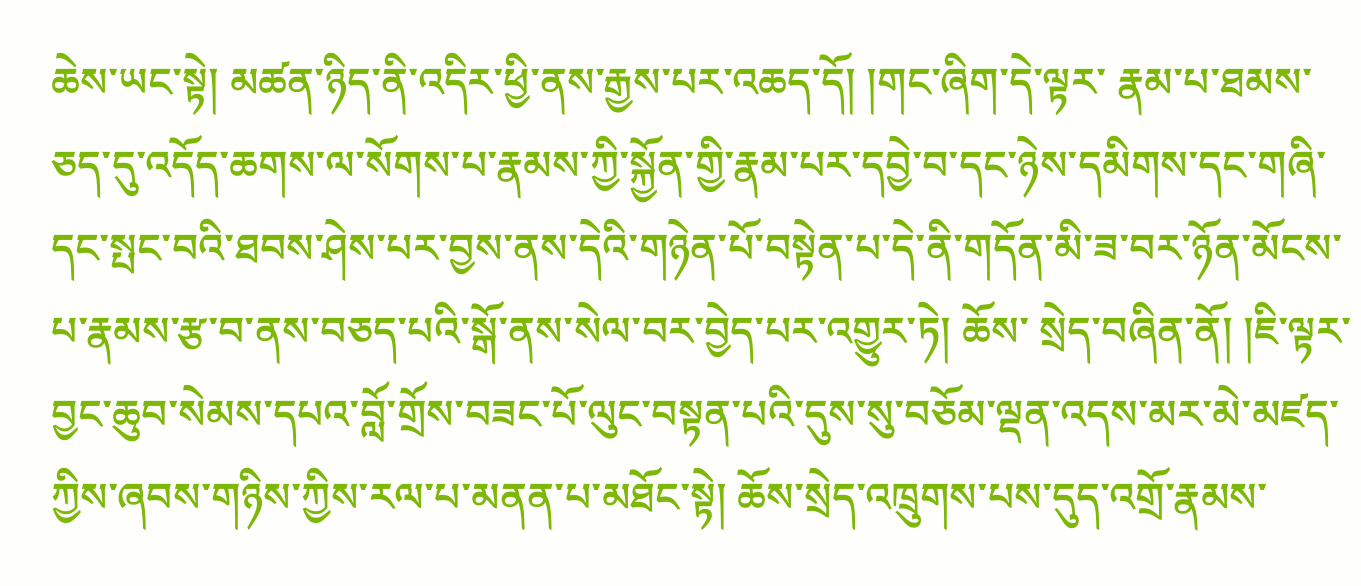ཆེས་ཡང་སྟེ། མཚན་ཉིད་ནི་འདིར་ཕྱི་ནས་རྒྱས་པར་འཆད་དོ། །གང་ཞིག་དེ་ལྟར་ རྣམ་པ་ཐམས་ཅད་དུ་འདོད་ཆགས་ལ་སོགས་པ་རྣམས་ཀྱི་སྐྱོན་གྱི་རྣམ་པར་དབྱེ་བ་དང་ཉེས་དམིགས་དང་གཞི་དང་སྤང་བའི་ཐབས་ཤེས་པར་བྱས་ནས་དེའི་གཉེན་པོ་བསྟེན་པ་དེ་ནི་གདོན་མི་ཟ་བར་ཉོན་མོངས་པ་རྣམས་རྩ་བ་ནས་བཅད་པའི་སྒོ་ནས་སེལ་བར་བྱེད་པར་འགྱུར་ཏེ། ཆོས་ སྲེད་བཞིན་ནོ། །ཇི་ལྟར་བྱང་ཆུབ་སེམས་དཔའ་བློ་གྲོས་བཟང་པོ་ལུང་བསྟན་པའི་དུས་སུ་བཅོམ་ལྡན་འདས་མར་མེ་མཛད་ཀྱིས་ཞབས་གཉིས་ཀྱིས་རལ་པ་མནན་པ་མཐོང་སྟེ། ཆོས་སྲེད་འཁྲུགས་པས་དུད་འགྲོ་རྣམས་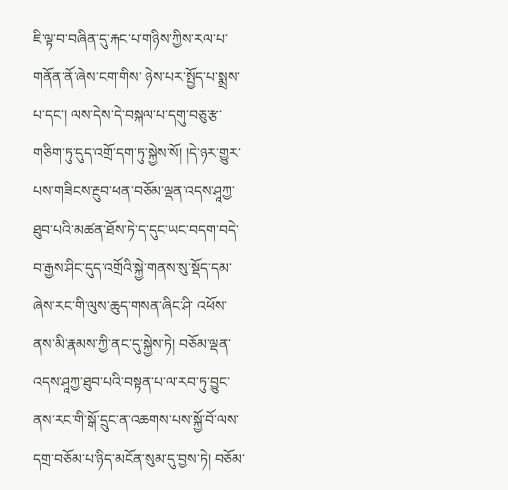ཇི་ལྟ་བ་བཞིན་དུ་རྐང་པ་གཉིས་ཀྱིས་རལ་པ་གནོན་ནོ་ཞེས་ངག་གིས་ ཉེས་པར་སྤྱོད་པ་སྨྲས་པ་དང་། ལས་དེས་དེ་བསྐལ་པ་དགུ་བཅུ་རྩ་གཅིག་ཏུ་དུད་འགྲོ་དག་ཏུ་སྐྱེས་སོ། །དེ་ཉར་གྱུར་པས་གཟིངས་རྔུབ་ཕན་བཅོམ་ལྡན་འདས་ཤཱཀྱ་ཐུབ་པའི་མཚན་ཐོས་ཏེ་ད་དུང་ཡང་བདག་བདེ་བ་རྒྱས་ཤིང་དུད་འགྲོའི་སྐྱེ་གནས་སུ་སྡོད་དམ་ཞེས་རང་གི་ལུས་ཆུད་གསན་ཞིང་ཤི་ འཕོས་ནས་མི་རྣམས་ཀྱི་ནང་དུ་སྐྱེས་ཏེ། བཅོམ་ལྡན་འདས་ཤཱཀྱ་ཐུབ་པའི་བསྟན་པ་ལ་རབ་ཏུ་བྱུང་ནས་རང་གི་སྒོ་དྲུང་ན་འཆགས་པས་སྐྱོ་བོ་ལས་དགྲ་བཅོམ་པ་ཉིད་མངོན་སུམ་དུ་བྱས་ཏེ། བཅོམ་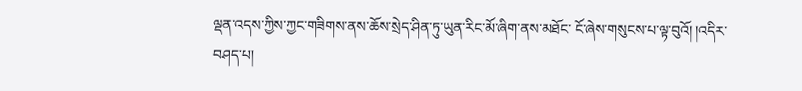ལྡན་འདས་ཀྱིས་ཀྱང་གཟིགས་ནས་ཆོས་སྲེད་ཤིན་ཏུ་ཡུན་རིང་མོ་ཞིག་ནས་མཐོང་ ངོ་ཞེས་གསུངས་པ་ལྟ་བུའོ། །འདིར་བཤད་པ།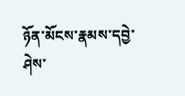ཉོན་མོངས་རྣམས་དབྱེ་ཤེས་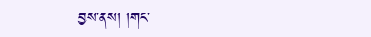བྱས་ནས། །གང་